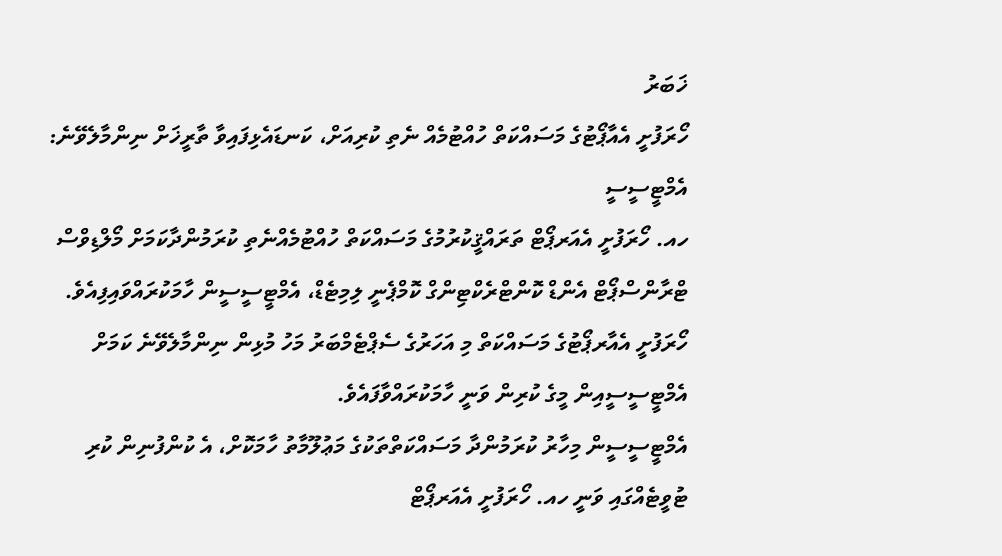ޚަބަރު
ހޯރަފުށީ އެއާޕޯޓުގެ މަސައްކަތް ހުއްޓުމެއް ނެތި ކުރިއަށް، ކަނޑައެޅިފައިވާ ތާރީޚަށް ނިންމާލެވޭނެ: އެމްޓީސީސީ
ހއ. ހޯރަފުށީ އެއަރޕޯޓް ތަރައްޤީކުރުމުގެ މަސައްކަތް ހުއްޓުމެއްނެތި ކުރަމުންދާކަމަށް މޯލްޑިވްސް ޓްރާންސްޕޯޓް އެންޑް ކޮންޓްރެކްޓިންގް ކޮމްޕެނީ ލިމިޓެޑް، އެމްޓީސީސީން ހާމަކުރައްވައިފިއެވެ.
ހޯރަފުށީ އެއާރޕޯޓުގެ މަސައްކަތް މި އަހަރުގެ ސެޕްޓެމްބަރު މަހު މުޅިން ނިންމާލެވޭނެ ކަމަށް އެމްޓީސީސީއިން މީގެ ކުރިން ވަނީ ހާމަކުރައްވާފައެވެ.
އެމްޓީސީސީން މިހާރު ކުރަމުންދާ މަސައްކަތްތަކުގެ މަޢުލޫމާތު ހާމަކޮށް، އެ ކުންފުނިން ކުރި ޓުވީޓެއްގައި ވަނީ ހއ. ހޯރަފުށީ އެއަރޕޯޓް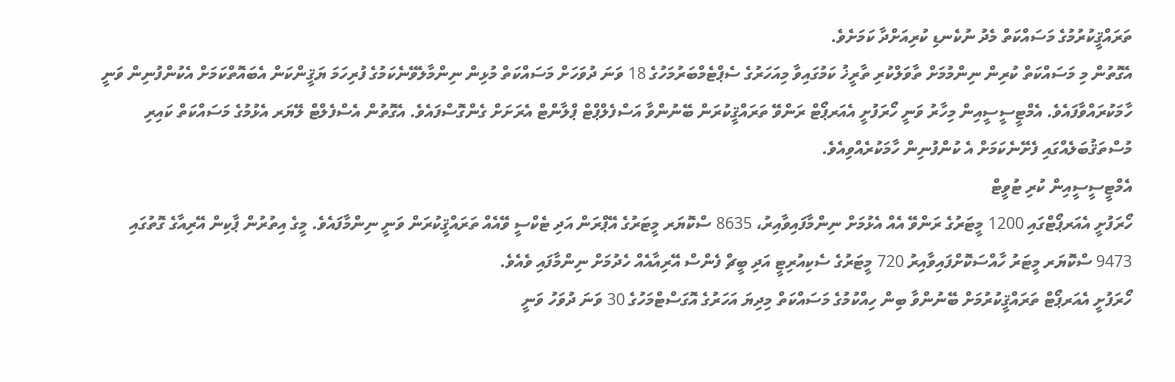ތަރައްޤީކުރުމުގެ މަސައްކަތް މެދު ނުކެނޑި ކުރިއަށްދާ ކަމަށެވެ.
އެގޮތުން މި މަސައްކަތް ކުރިން ނިންމުމަށް ތާވަލްކުރި ތާރީޚު ކަމުގައިވާ މިއަހަރުގެ ސެޕްޓެމްބަރުމަހުގެ 18 ވަނަ ދުވަހަށް މަސައްކަތް މުޅިން ނިންމާލެވޭނެކަމުގެ ފުރިހަމަ ޔަޤީންކަން އެބައޮތްކަމަށް އެކުންފުނިން ވަނީ ހާމަކުރައްވާފައެވެ. އެމްޓީސީސީއިން މިހާރު ވަނީ ހޯރަފުށީ އެއަރޕޯޓް ރަންވޭ ތަރައްޤީކުރަން ބޭނުންވާ އަސްފެލްޕްޓް ޕްލާންޓް އެރަށަށް ގެންގޮސްފައެވެ. އެގޮތުން އެސްފެލްޓް ލޭޔަރ އެޅުމުގެ މަސައްކަތް ކައިރި މުސްތަޤުބަލެއްގައި ފެށޭނެކަމަށް އެ ކުންފުނިން ހާމަކުރެއްވިއެވެ.
އެމްޓީސީސީއިން ކުރި ޓުވީޓް
ހޯރަފުށީ އެއަރޕޯޓްގައި 1200 މީޓަރުގެ ރަންވޭ އެއް އެޅުމަށް ނިންމާފައިވާއިރު، 8635 ސްކޮޔަރ މީޓަރުގެ އޭޕްރަން އަދި ޓެކްސީ ވޭއެއް ތަރައްޤީކުރަން ވަނީ ނިންމާފައެވެ. މީގެ އިތުރުން ޕާކިން އޭރިއާގެ ގޮތުގައި 9473 ސްކޮޔަރ މީޓަރު ހާއްސަކޮށްފައިވާއިރު 720 މީޓަރުގެ ސެކިއުރިޓީ އަދި ބީޗް ފެންސް އޭރިއާއެއް ހެދުމަށް ނިންމާފައި ވެއެވެ.
ހޯރަފުށީ އެއަރޕޯޓް ތަރައްޤީކުރުމަށް ބޭނުންވާ ބިން ހިއްކުމުގެ މަސައްކަތް މިދިޔަ އަހަރުގެ އޮގަސްޓްމަހުގެ 30 ވަނަ ދުވަހު ވަނީ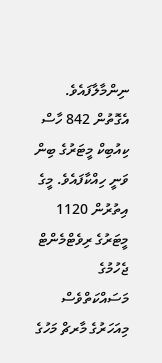ނިންމާލާފައެވެ. އެގޮތުން 842 ހާސް ކިއުބިކް މީޓަރުގެ ބިން ވަނީ ހިއްކާފައެވެ. މީގެ އިތުރުން 1120 މީޓަރުގެ ރިވެޓްމެންޓް ޖެހުމުގެ މަސައްކަތްވެސް މިއަހަރުގެ މާރޗް މަހުގެ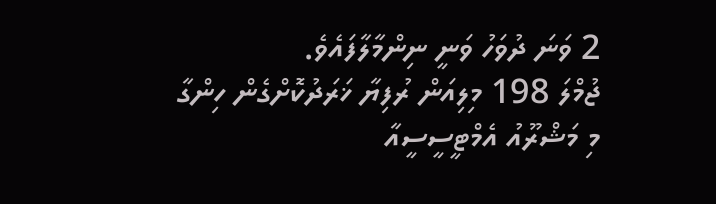2 ވަނަ ދުވަހު ވަނީ ނިންމާލާފައެވެ.
ޖުމްލަ 198 މިލިއަން ރުފިޔާ ޚަރަދުކޮށްގެން ހިންގާ މި މަޝްރޫއު އެމްޓީސީސީއާ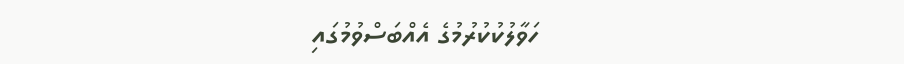ހަވާލުކުކުރުމުގެ އެއްބަސްވުމުގައި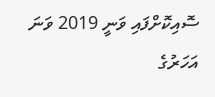ސޮއިކޮށްފައި ވަނީ 2019 ވަނަ އަހަރުގެ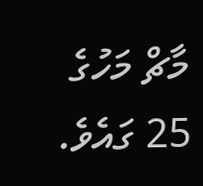މާޗް މަހުގެ 25 ގައެވެ.